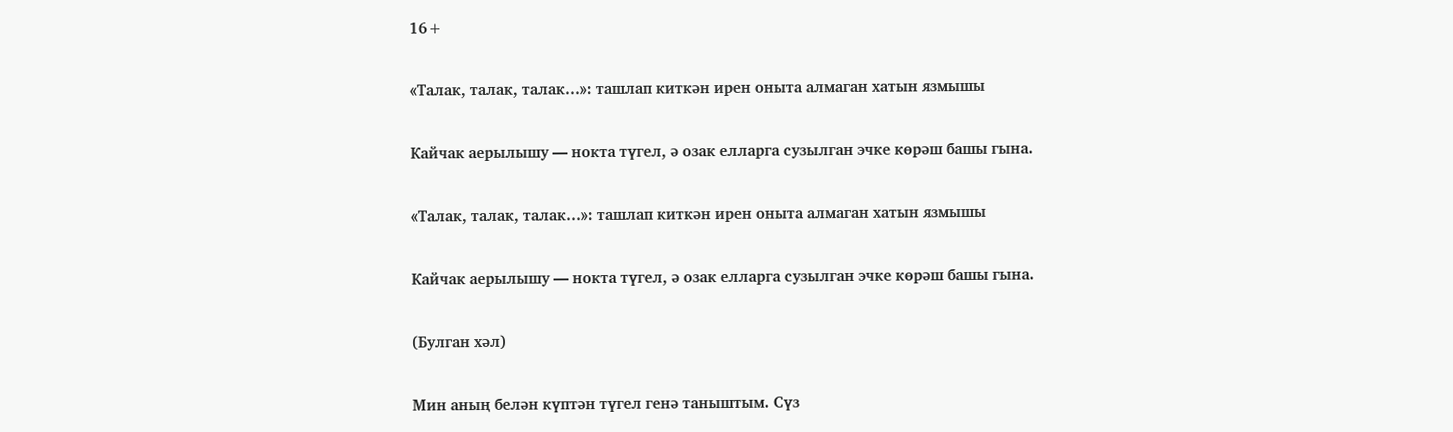16+

«Талак, талак, талак…»: ташлап киткән ирен оныта алмаган хатын язмышы

Кайчак аерылышу — нокта түгел, ә озак елларга сузылган эчке көрәш башы гына.

«Талак, талак, талак…»: ташлап киткән ирен оныта алмаган хатын язмышы

Кайчак аерылышу — нокта түгел, ә озак елларга сузылган эчке көрәш башы гына.

(Булган хәл)

Мин аның белән күптән түгел генә таныштым. Сүз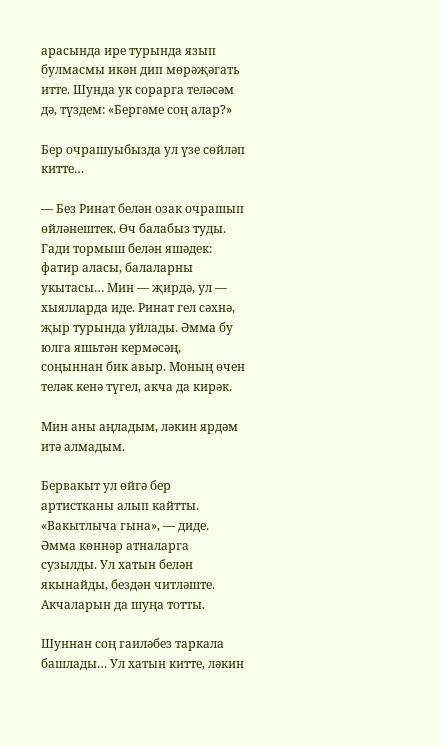арасында ире турында язып булмасмы икән дип мөрәҗәгать итте. Шунда ук сорарга теләсәм дә, түздем: «Бергәме соң алар?»

Бер очрашуыбызда ул үзе сөйләп китте…

— Без Ринат белән озак очрашып өйләнештек. Өч балабыз туды. Гади тормыш белән яшәдек: фатир аласы, балаларны укытасы… Мин — җирдә, ул — хыялларда иде. Ринат гел сәхнә, җыр турында уйлады. Әмма бу юлга яшьтән кермәсәң, соңыннан бик авыр. Моның өчен теләк кенә түгел, акча да кирәк.

Мин аны аңладым, ләкин ярдәм итә алмадым.

Бервакыт ул өйгә бер артистканы алып кайтты. «Вакытлыча гына», — диде. Әмма көннәр атналарга сузылды. Ул хатын белән якынайды, бездән читләште. Акчаларын да шуңа тотты.

Шуннан соң гаиләбез таркала башлады… Ул хатын китте, ләкин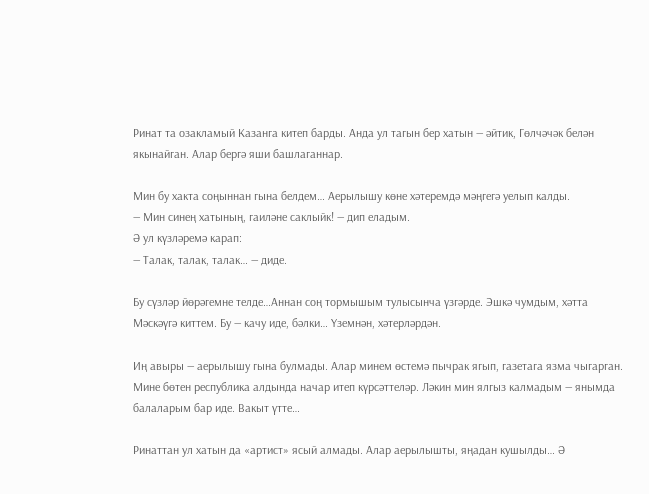Ринат та озакламый Казанга китеп барды. Анда ул тагын бер хатын — әйтик, Гөлчәчәк белән якынайган. Алар бергә яши башлаганнар.

Мин бу хакта соңыннан гына белдем… Аерылышу көне хәтеремдә мәңгегә уелып калды.
— Мин синең хатының, гаиләне саклыйк! — дип еладым.
Ә ул күзләремә карап:
— Талак, талак, талак… — диде.

Бу сүзләр йөрәгемне телде…Аннан соң тормышым тулысынча үзгәрде. Эшкә чумдым, хәтта Мәскәүгә киттем. Бу — качу иде, бәлки… Үземнән, хәтерләрдән.

Иң авыры — аерылышу гына булмады. Алар минем өстемә пычрак ягып, газетага язма чыгарган. Мине бөтен республика алдында начар итеп күрсәттеләр. Ләкин мин ялгыз калмадым — янымда балаларым бар иде. Вакыт үтте…

Ринаттан ул хатын да «артист» ясый алмады. Алар аерылышты, яңадан кушылды… Ә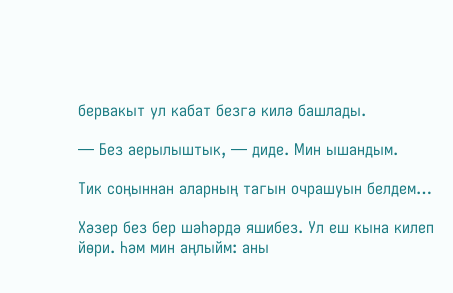бервакыт ул кабат безгә килә башлады.

— Без аерылыштык, — диде. Мин ышандым.

Тик соңыннан аларның тагын очрашуын белдем…

Хәзер без бер шәһәрдә яшибез. Ул еш кына килеп йөри. Һәм мин аңлыйм: аны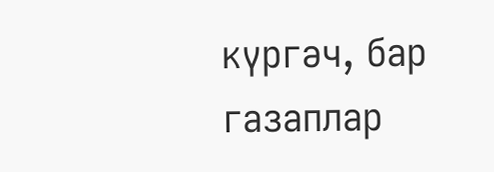күргәч, бар газаплар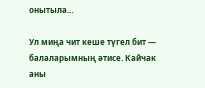онытыла…

Ул миңа чит кеше түгел бит — балаларымның әтисе. Кайчак аны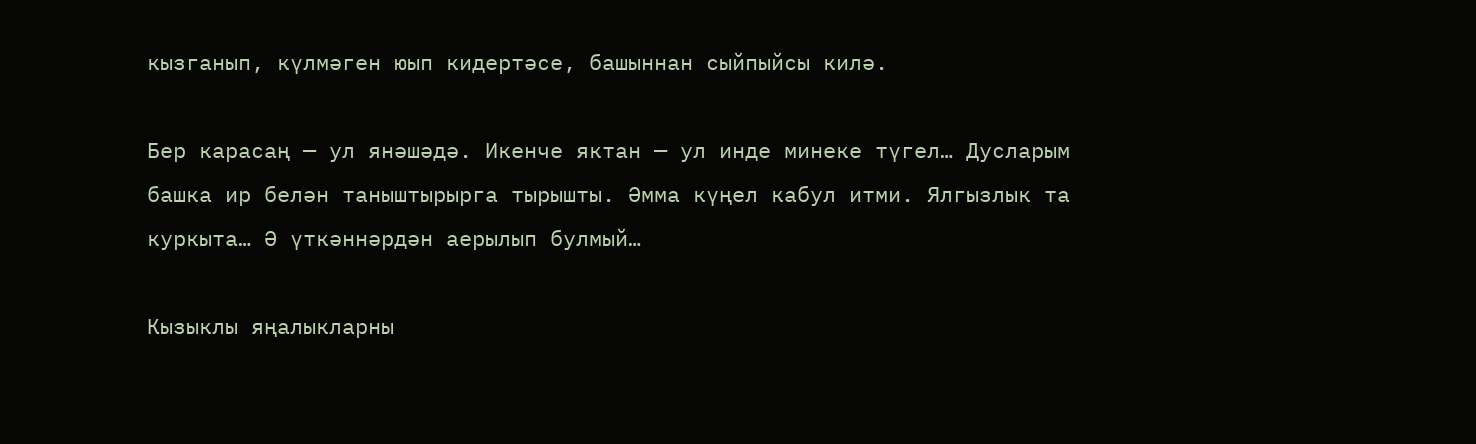кызганып, күлмәген юып кидертәсе, башыннан сыйпыйсы килә.

Бер карасаң — ул янәшәдә. Икенче яктан — ул инде минеке түгел… Дусларым башка ир белән таныштырырга тырышты. Әмма күңел кабул итми. Ялгызлык та куркыта… Ә үткәннәрдән аерылып булмый…

Кызыклы яңалыкларны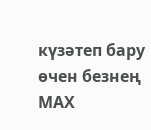күзәтеп бару өчен безнең МАХ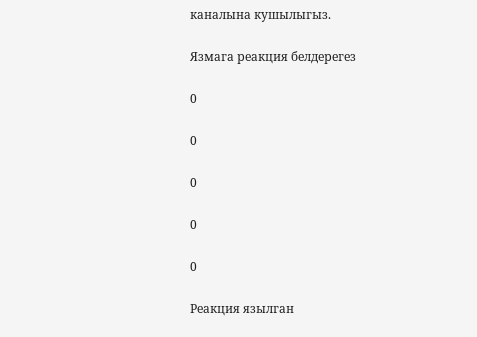каналына кушылыгыз.

Язмага реакция белдерегез

0

0

0

0

0

Реакция язылган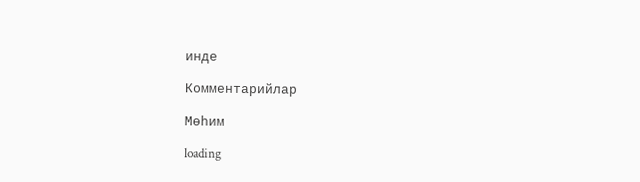инде

Комментарийлар

Мөһим

loading